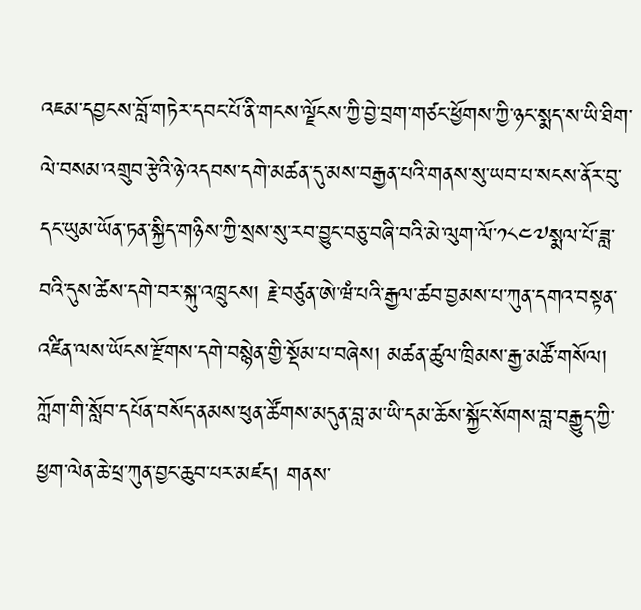འཇམ་དབྱངས་བློ་གཏེར་དབང་པོ་ནི་གངས་ལྗོངས་ཀྱི་བྱེ་བྲག་གཙང་ཕྱོགས་ཀྱི་ཉང་སྨད་ས་ཡི་ཐིག་ལེ་བསམ་འགྲུབ་རྩེའི་ཉེ་འདབས་དགེ་མཚན་དུ་མས་བརྒྱན་པའི་གནས་སུ་ཡབ་པ་སངས་ནོར་བུ་དང་ཡུམ་ཡོན་ཏན་སྐྱིད་གཉིས་ཀྱི་སྲས་སུ་རབ་བྱུང་བཅུ་བཞི་བའི་མེ་ལུག་ལོ་༡༨༤༧སྨལ་པོ་ཟླ་བའི་དུས་ཚེས་དགེ་བར་སྐུ་འཁྲུངས། རྗེ་བཙུན་ཨེ་ཝཾ་པའི་རྒྱལ་ཚབ་བྱམས་པ་ཀུན་དགའ་བསྟན་འཛིན་ལས་ཡོངས་རྫོགས་དགེ་བསྙེན་གྱི་སྡོམ་པ་བཞེས། མཚན་ཚུལ་ཁྲིམས་རྒྱ་མཚོ་གསོལ། ཀློག་གི་སློབ་དཔོན་བསོད་ནམས་ཕུན་ཚོགས་མདུན་བླ་མ་ཡི་དམ་ཆོས་སྐྱོང་སོགས་བླ་བརྒྱུད་ཀྱི་ཕྱག་ལེན་ཆེ་ཕྲ་ཀུན་བྱང་ཆུབ་པར་མཛད། གནས་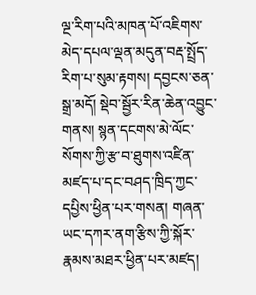ལྔ་རིག་པའི་མཁན་པོ་འཇིགས་མེད་དཔལ་ལྡན་མདུན་བརྡ་སྤྲོད་རིག་པ་སུམ་རྟགས། དབྱངས་ཅན་སྒྲ་མདོ། སྡེབ་སྦྱོར་རིན་ཆེན་འབྱུང་གནས། སྙན་དངགས་མེ་ལོང་སོགས་ཀྱི་རྩ་བ་ཐུགས་འཛིན་མཛད་པ་དང་བཤད་ཁྲིད་ཀྱང་དཔྱིས་ཕྱིན་པར་གསན། གཞན་ཡང་དཀར་ནག་རྩིས་ཀྱི་སྐོར་རྣམས་མཐར་ཕྱིན་པར་མཛད།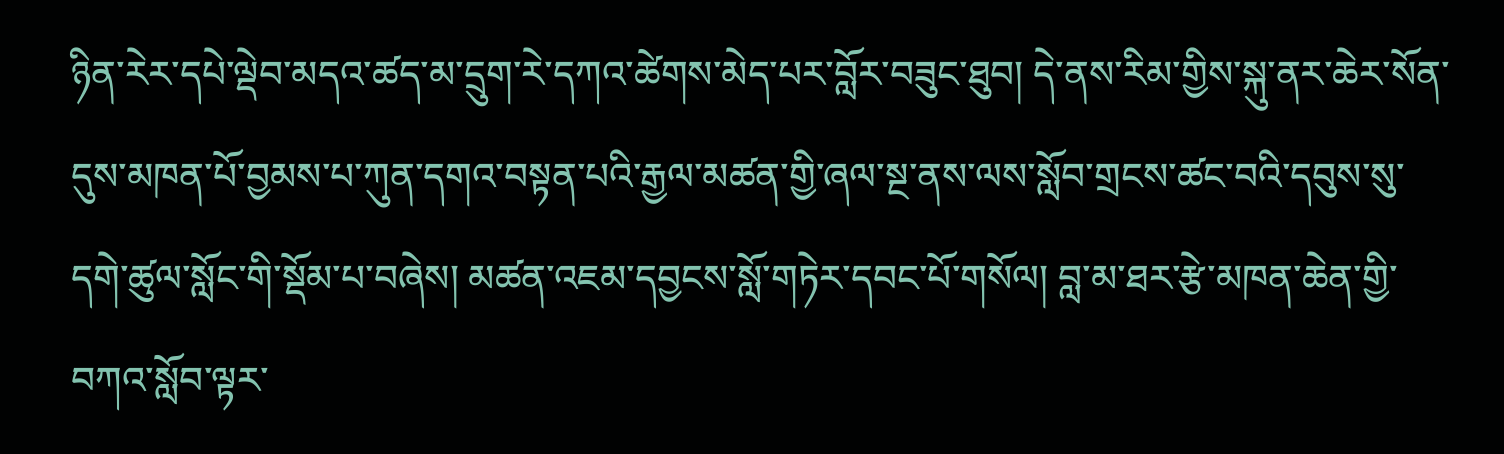ཉིན་རེར་དཔེ་ལྡེབ་མདའ་ཚད་མ་དྲུག་རེ་དཀའ་ཚེགས་མེད་པར་བློར་བཟུང་ཐུབ། དེ་ནས་རིམ་གྱིས་སྐུ་ནར་ཆེར་སོན་དུས་མཁན་པོ་བྱམས་པ་ཀུན་དགའ་བསྟན་པའི་རྒྱལ་མཚན་གྱི་ཞལ་སྔ་ནས་ལས་སློབ་གྲངས་ཚང་བའི་དབུས་སུ་དགེ་ཚུལ་སློང་གི་སྡོམ་པ་བཞེས། མཚན་འཇམ་དབྱངས་སློ་གཏེར་དབང་པོ་གསོལ། བླ་མ་ཐར་རྩེ་མཁན་ཆེན་གྱི་བཀའ་སློབ་ལྟར་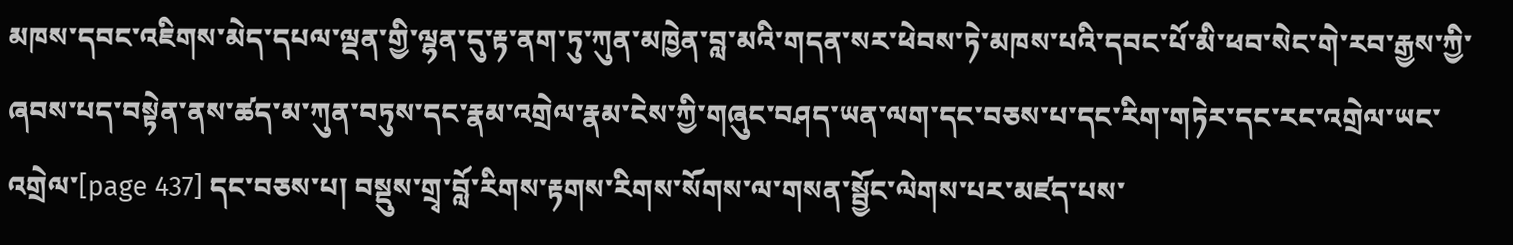མཁས་དབང་འཇིགས་མེད་དཔལ་ལྡན་གྱི་ལྷན་དུ་རྟ་ནག་ཏུ་ཀུན་མཁྱེན་བླ་མའི་གདན་སར་ཕེབས་ཏེ་མཁས་པའི་དབང་པོ་མི་ཕབ་སེང་གེ་རབ་རྒྱས་ཀྱི་ཞབས་པད་བསྟེན་ནས་ཚད་མ་ཀུན་བཏུས་དང་རྣམ་འགྲེལ་རྣམ་ངེས་ཀྱི་གཞུང་བཤད་ཡན་ལག་དང་བཅས་པ་དང་རིག་གཏེར་དང་རང་འགྲེལ་ཡང་འགྲེལ་[page 437] དང་བཅས་པ། བསྡུས་གྲྭ་བློ་རིགས་རྟགས་རིགས་སོགས་ལ་གསན་སྦྱོང་ལེགས་པར་མཛད་པས་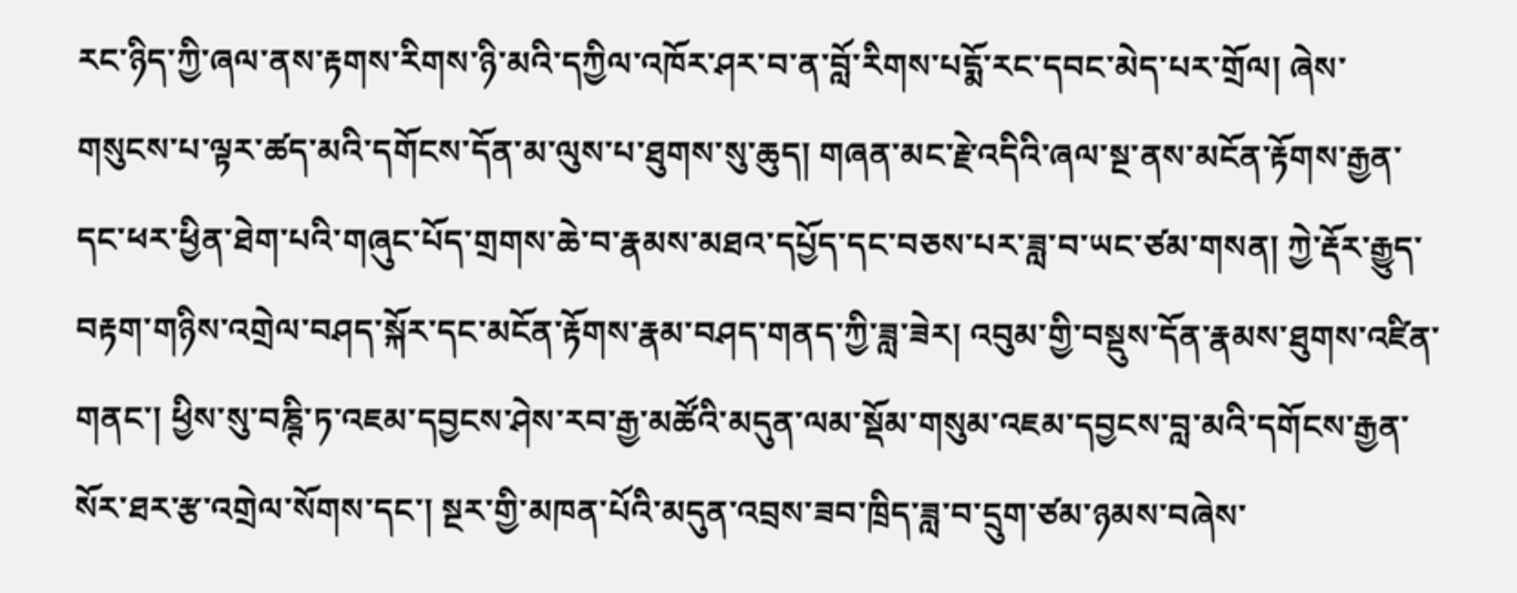རང་ཉིད་ཀྱི་ཞལ་ནས་རྟགས་རིགས་ཉི་མའི་དཀྱིལ་འཁོར་ཤར་བ་ན་བློ་རིགས་པདྨོ་རང་དབང་མེད་པར་གྲོལ། ཞེས་གསུངས་པ་ལྟར་ཚད་མའི་དགོངས་དོན་མ་ལུས་པ་ཐུགས་སུ་ཆུད། གཞན་མང་རྗེ་འདིའི་ཞལ་སྔ་ནས་མངོན་རྟོགས་རྒྱན་དང་ཕར་ཕྱིན་ཐེག་པའི་གཞུང་པོད་གྲགས་ཆེ་བ་རྣམས་མཐའ་དཔྱོད་དང་བཅས་པར་ཟླ་བ་ཡང་ཙམ་གསན། ཀྱེ་རྡོར་རྒྱུད་བརྟག་གཉིས་འགྲེལ་བཤད་སྐོར་དང་མངོན་རྟོགས་རྣམ་བཤད་གནད་ཀྱི་ཟླ་ཟེར། འབུམ་གྱི་བསྡུས་དོན་རྣམས་ཐུགས་འཛིན་གནང་། ཕྱིས་སུ་བཎྚི་ཏ་འཇམ་དབྱངས་ཤེས་རབ་རྒྱ་མཚོའི་མདུན་ལམ་སྡོམ་གསུམ་འཇམ་དབྱངས་བླ་མའི་དགོངས་རྒྱན་སོར་ཐར་རྩ་འགྲེལ་སོགས་དང་། སྔར་གྱི་མཁན་པོའི་མདུན་འབྲས་ཟབ་ཁྲིད་ཟླ་བ་དྲུག་ཙམ་ཉམས་བཞེས་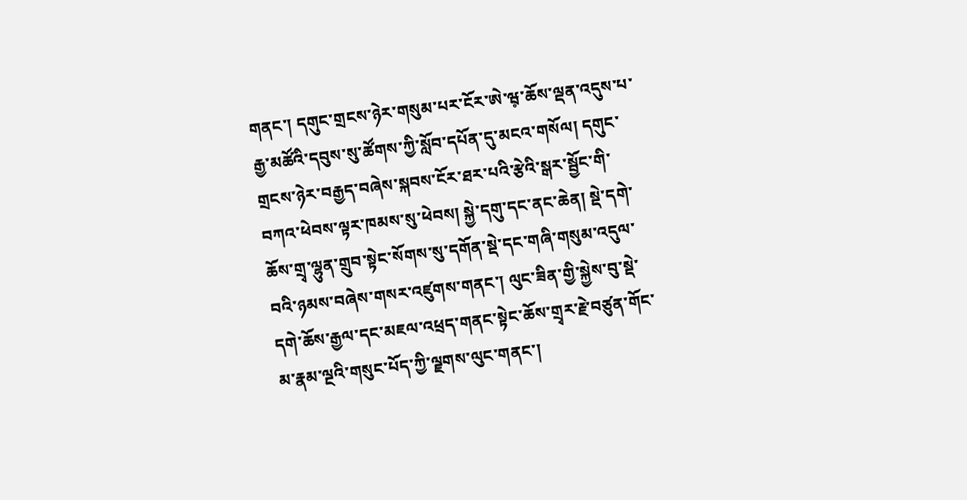གནང་། དགུང་གྲངས་ཉེར་གསུམ་པར་ངོར་ཨེ་ཝ༷་ཆོས་ལྡན་འདུས་པ་རྒྱ་མཚོའི་དབུས་སུ་ཚོགས་ཀྱི་སློབ་དཔོན་དུ་མངའ་གསོལ། དགུང་གྲངས་ཉེར་བརྒྱད་བཞེས་སྐབས་ངོར་ཐར་པའི་རྩེའི་སྒར་སྦྱོང་གི་བཀའ་ཕེབས་ལྟར་ཁམས་སུ་ཕེབས། སྐྱེ་དགུ་དང་ནང་ཆེན། སྡེ་དགེ་ཆོས་གྲྭ་ལྷུན་གྲུབ་སྟེང་སོགས་སུ་དགོན་སྡེ་དང་གཞི་གསུམ་འདུལ་བའི་ཉམས་བཞེས་གསར་འཛུགས་གནང་། ལུང་ཟིན་གྱི་སྐྱེས་བུ་སྡེ་དགེ་ཆོས་རྒྱལ་དང་མཇལ་འཕྲད་གནང་སྟེང་ཆོས་གྲྭར་རྗེ་བཙུན་གོང་མ་རྣམ་ལྔའི་གསུང་པོད་ཀྱི་ལྗགས་ལུང་གནང་།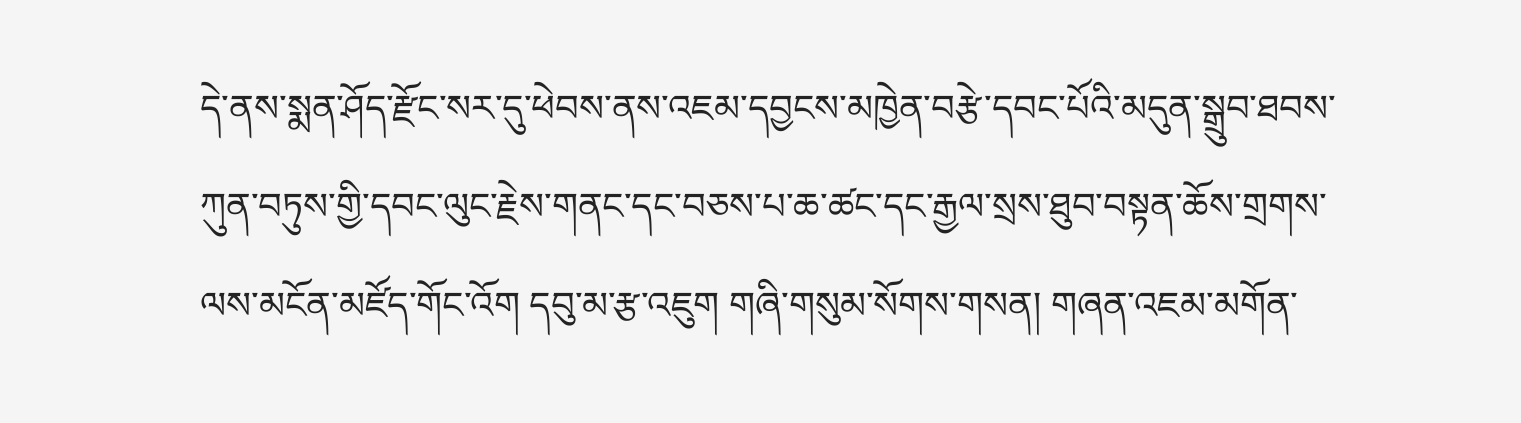དེ་ནས་སྨན་ཤོད་རྫོང་སར་དུ་ཕེབས་ནས་འཇམ་དབྱངས་མཁྱེན་བརྩེ་དབང་པོའི་མདུན་སྒྲུབ་ཐབས་ཀུན་བཏུས་གྱི་དབང་ལུང་རྗེས་གནང་དང་བཅས་པ་ཆ་ཚང་དང་རྒྱལ་སྲས་ཐུབ་བསྟན་ཆོས་གྲགས་ལས་མངོན་མཛོད་གོང་འོག དབུ་མ་རྩ་འཇུག གཞི་གསུམ་སོགས་གསན། གཞན་འཇམ་མགོན་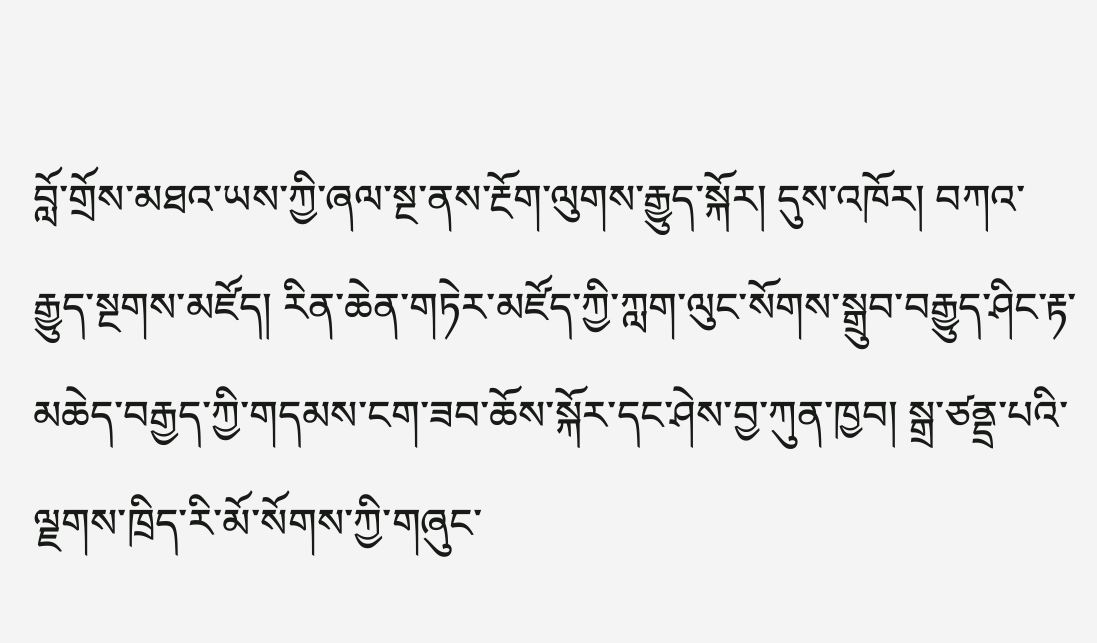བློ་གྲོས་མཐའ་ཡས་ཀྱི་ཞལ་སྔ་ནས་རྔོག་ལུགས་རྒྱུད་སྐོར། དུས་འཁོར། བཀའ་རྒྱུད་སྔགས་མཛོད། རིན་ཆེན་གཏེར་མཛོད་ཀྱི་ཀླག་ལུང་སོགས་སྒྲུབ་བརྒྱུད་ཤིང་རྟ་མཆེད་བརྒྱད་ཀྱི་གདམས་ངག་ཟབ་ཆོས་སྐོར་དང་ཤེས་བྱ་ཀུན་ཁྱབ། སྒྲ་ཙནྡྲ་པའི་ལྗགས་ཁྲིད་རི་མོ་སོགས་ཀྱི་གཞུང་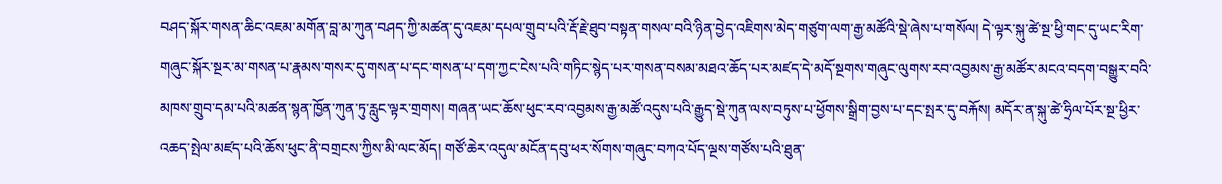བཤད་སྐོར་གསན་ཆིང་འཇམ་མགོན་བླ་མ་ཀུན་བཤད་ཀྱི་མཚན་དུ་འཇམ་དཔལ་གྲུབ་པའི་རྡོ་རྗེ་ཐུབ་བསྟན་གསལ་བའི་ཉིན་བྱེད་འཇིགས་མེད་གཙུག་ལག་རྒྱ་མཚོའི་སྡེ་ཞེས་པ་གསོལ། དེ་ལྟར་སྐུ་ཚེ་སྔ་ཕྱི་གང་དུ་ཡང་རིག་གཞུང་སྐོར་སྔར་མ་གསན་པ་རྣམས་གསར་དུ་གསན་པ་དང་གསན་པ་དག་ཀྱང་ངེས་པའི་གཏིང་སྙེད་པར་གསན་བསམ་མཐའ་ཆོད་པར་མཛད་དེ་མདོ་སྔགས་གཞུང་ལུགས་རབ་འབྱམས་རྒྱ་མཚོར་མངའ་བདག་བསྒྱུར་བའི་མཁས་གྲུབ་དམ་པའི་མཚན་སྙན་ཁྱོན་ཀུན་ཏུ་རླུང་ལྟར་གྲགས། གཞན་ཡང་ཆོས་ཕུང་རབ་འབྱམས་རྒྱ་མཚོ་འདུས་པའི་རྒྱུད་སྡེ་ཀུན་ལས་བཏུས་པ་ཕྱོགས་སྒྲིག་བྱས་པ་དང་སྤར་དུ་བརྐོས། མདོར་ན་སྐུ་ཚེ་ཧྲིལ་པོར་སྔ་ཕྱིར་འཆད་སྤེལ་མཛད་པའི་ཆོས་ཕུང་ནི་བགྲངས་ཀྱིས་མི་ལང་མོད། གཙོ་ཆེར་འདུལ་མངོན་དབུ་ཕར་སོགས་གཞུང་བཀའ་པོད་ལྔས་གཙོས་པའི་ཐུན་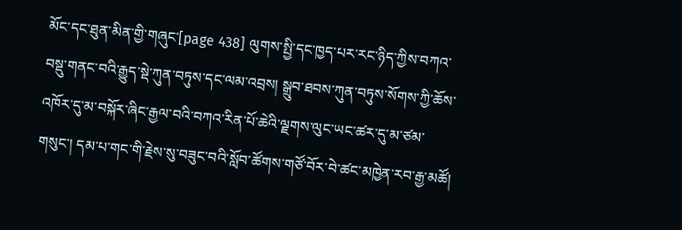མོང་དང་ཐུན་མིན་གྱི་གཞུང་[page 438] ལུགས་སྤྱི་དང་ཁྱད་པར་རང་ཉིད་ཀྱིས་བཀའ་བསྡུ་གནང་བའི་རྒྱུད་སྡེ་ཀུན་བཏུས་དང་ལམ་འབྲས། སྒྲུབ་ཐབས་ཀུན་བཏུས་སོགས་ཀྱི་ཆོས་འཁོར་དུ་མ་བསྐོར་ཞིང་རྒྱལ་བའི་བཀའ་རིན་པོ་ཆེའི་ལྗགས་ལུང་ཡང་ཚར་དུ་མ་ཙམ་གསུང་། དམ་པ་གང་གི་རྗེས་སུ་བཟུང་བའི་སློབ་ཚོགས་གཙོ་བོར་བེ་ཚང་མཁྱེན་རབ་རྒྱ་མཚོ།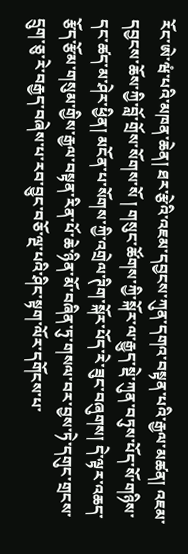རོང་ཨེ་ཝཾ་པའི་མཁན་ཆེན། ཐར་རྩེའི་འཇམ་དབྱངས་ཀུན་དགའ་བསྟན་པའི་རྒྱལ་མཚན། འཇམ་དབྱངས་ཆོས་ཀྱི་བློ་གྲོས་སོགས་སོ ། གསུང་ཚོགས་ཀྱི་སྐོར་ལ་རྒྱུད་སྡེ་ཀུན་བཏུས་པོད་སོ་གཉིས་དང་ཚད་མ་ཤེར་ཕྱིན། མངོན་པ་སོགས་ཀྱི་འགྲེལ་ཊིག་སྐོར་པོད་རེ་ཟུང་བཞུགས། དེ་ལྟར་འཆད་རྩོད་རྩོམ་གསུམ་གྱིས་རྒྱལ་བསྟན་རིན་པོ་ཆེ་ཉིན་མོ་བཞིན་ཏུ་གསལ་བར་བྱས་ཏེ་དགུང་གྲངས་དྲུག་ཅུ་རེ་བརྒྱད་བཞེས་པ་རབ་བྱུང་བཅོ་ལྔ་པའི་ཤིང་སྟག་ལོར་དགོངས་པ་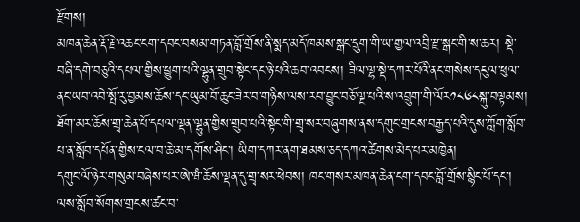རྫོགས།
མཁན་ཆེན་རྡོ་རྗེ་འཆང་ངག་དབང་བསམ་གཏན་བློ་གྲོས་ནི་སྨད་མདོ་ཁམས་སྒང་དྲུག་གི་ཡ་གྱལ་འབྲི་རྫ་སྒང་གི་ས་ཆར། སྡེ་བཞི་དགེ་བཅུའི་དཔལ་གྱིས་ཕྱུག་པའི་ལྷུན་གྲུབ་སྟེང་དང་ཉེ་པའི་ཆབ་འབངས། ཟིལ་ལྷ་སྡེ་དཀར་པོའི་ནང་གསེས་དངུལ་ཕུལ་ནང་ཡབ་འབེ་སྤོ་རུ་བྱམས་ཆོས་དང་ཡུམ་བོ་ཆུང་ཟེར་བ་གཉིས་ལས་རབ་བྱུང་བཅོ་ལྔ་པའི་ས་འབྲུག་གི་ལོར༡༨༦༨སྐུ་བལྟམས། ཐོག་མར་ཆོས་གྲྭ་ཆེན་པོ་དཔལ་ལྡན་ལྷུན་གྱིས་གྲུབ་པའི་སྟེང་གི་གྲྭ་སར་བཞུགས་ནས་དགུང་གྲངས་བརྒྱད་པའི་དུས་ཀློག་སློབ་པ་ན་སློབ་དཔོན་གྱིས་ངལ་བ་ཆེ་མ་དགོས་ཤིང་། ཡིག་དཀར་ནག་ཐམས་ཅད་དཀའ་ཚེགས་མེད་པར་མཁྱེན།
དགུང་ལོ་ཉེར་གསུམ་བཞེས་པར་ཨེ་ཝཾ་ཆོས་ལྡན་དུ་གྲྭ་སར་ཕེབས། ཁང་གསར་མཁན་ཆེན་ངག་དབང་བློ་གྲོས་སྙིང་པོ་དང་། ལས་སློབ་སོགས་གྲངས་ཚང་བ་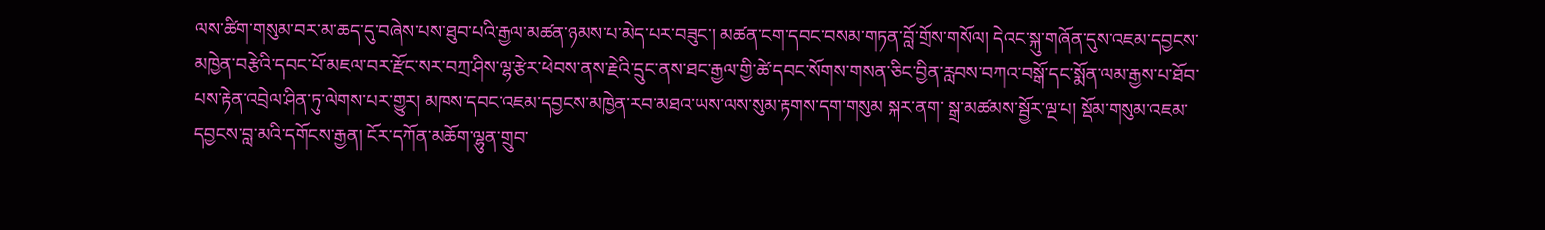ལས་ཚིག་གསུམ་བར་མ་ཆད་དུ་བཞེས་པས་ཐུབ་པའི་རྒྱལ་མཚན་ཉམས་པ་མེད་པར་བཟུང་། མཚན་ངག་དབང་བསམ་གཏན་བློ་གྲོས་གསོལ། དེའང་སྐུ་གཞོན་དུས་འཇམ་དབྱངས་མཁྱེན་བརྩེའི་དབང་པོ་མཇལ་བར་རྫོང་སར་བཀྲ་ཤིས་ལྷ་རྩེར་ཕེབས་ནས་རྗེའི་དྲུང་ནས་ཐང་རྒྱལ་གྱི་ཚེ་དབང་སོགས་གསན་ཅིང་བྱིན་རླབས་བཀའ་བསྒོ་དང་སྨོན་ལམ་རྒྱས་པ་ཐོབ་པས་རྟེན་འབྲེལ་ཤིན་ཏུ་ལེགས་པར་གྱུར། མཁས་དབང་འཇམ་དབྱངས་མཁྱེན་རབ་མཐའ་ཡས་ལས་སུམ་རྟགས་དག་གསུམ སྐར་ནག་ སྒྲ་མཚམས་སྦྱོར་ལྔ་པ། སྡོམ་གསུམ་འཇམ་དབྱངས་བླ་མའི་དགོངས་རྒྱན། ངོར་དཀོན་མཆོག་ལྷུན་གྲུབ་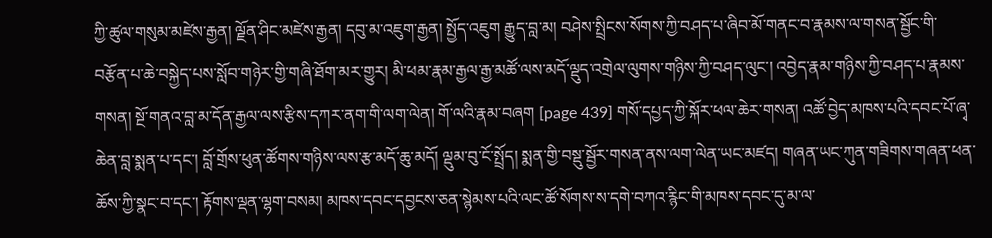ཀྱི་ཚུལ་གསུམ་མཛེས་རྒྱན། ལྗོན་ཤིང་མཛེས་རྒྱན། དབུ་མ་འཇུག་རྒྱན། སྤྱོད་འཇུག རྒྱུད་བླ་མ། བཤེས་སྤྲིངས་སོགས་ཀྱི་བཤད་པ་ཞིབ་མོ་གནང་བ་རྣམས་ལ་གསན་སྦྱོང་གི་བརྩོན་པ་ཆེ་བསྐྱེད་པས་སློབ་གཉེར་གྱི་གཞི་ཐོག་མར་གྱུར། མི་ཕམ་རྣམ་རྒྱལ་རྒྱ་མཚོ་ལས་མདོ་ལྡུད་འགྲེལ་ལུགས་གཉིས་ཀྱི་བཤད་ལུང་། འབྱེད་རྣམ་གཉིས་ཀྱི་བཤད་པ་རྣམས་གསན། སྔོ་གནའ་བླ་མ་དོན་རྒྱལ་ལས་རྩིས་དཀར་ནག་གི་ལག་ལེན། གོ་ལའི་རྣམ་བཞག [page 439] གསོ་དཔྱད་ཀྱི་སྐོར་ཕལ་ཆེར་གསན། འཚོ་བྱེད་མཁས་པའི་དབང་པོ་ཞྭ་ཆེན་བླ་སྨན་པ་དང་། བློ་གྲོས་ཕུན་ཚོགས་གཉིས་ལས་རྩ་མདོ་ཆུ་མདོ། ལྡུམ་བུ་ངོ་སྤྲོད། སྨན་གྱི་བསྡུ་སྦྱོར་གསན་ནས་ལག་ལེན་ཡང་མཛད། གཞན་ཡང་ཀུན་གཟིགས་གཞན་ཕན་ཆོས་ཀྱི་སྣང་བ་དང་། རྟོགས་ལྡན་ལྷག་བསམ། མཁས་དབང་དབྱངས་ཅན་སྙེམས་པའི་ལང་ཚོ་སོགས་ས་དགེ་བཀའ་རྙིང་གི་མཁས་དབང་དུ་མ་ལ་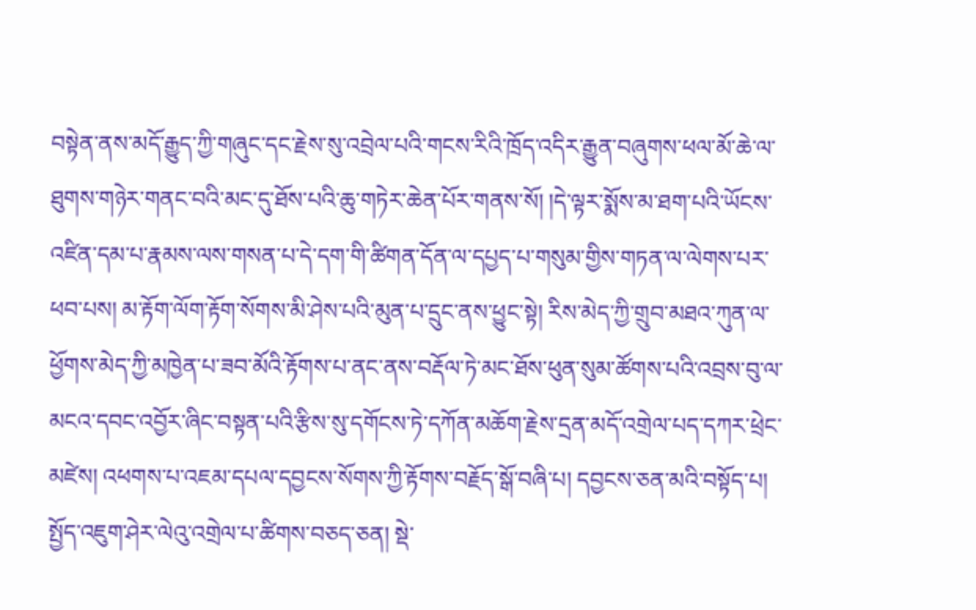བསྟེན་ནས་མདོ་རྒྱུད་ཀྱི་གཞུང་དང་རྗེས་སུ་འབྲེལ་པའི་གངས་རིའི་ཁྲོད་འདིར་རྒྱུན་བཞུགས་ཕལ་མོ་ཆེ་ལ་ཐུགས་གཉེར་གནང་བའི་མང་དུ་ཐོས་པའི་ཆུ་གཏེར་ཆེན་པོར་གནས་སོ། །དེ་ལྟར་སྨོས་མ་ཐག་པའི་ཡོངས་འཛིན་དམ་པ་རྣམས་ལས་གསན་པ་དེ་དག་གི་ཚིགན་དོན་ལ་དཔྱད་པ་གསུམ་གྱིས་གཏན་ལ་ལེགས་པར་ཕབ་པས། མ་རྟོག་ལོག་རྟོག་སོགས་མི་ཤེས་པའི་མུན་པ་དྲུང་ནས་ཕྱུང་སྟེ། རིས་མེད་ཀྱི་གྲུབ་མཐའ་ཀུན་ལ་ཕྱོགས་མེད་ཀྱི་མཁྱེན་པ་ཟབ་མོའི་རྟོགས་པ་ནང་ནས་བརྡོལ་ཏེ་མང་ཐོས་ཕུན་སུམ་ཚོགས་པའི་འབྲས་བུ་ལ་མངའ་དབང་འབྱོར་ཞིང་བསྟན་པའི་རྩིས་སུ་དགོངས་ཏེ་དཀོན་མཆོག་རྗེས་དྲན་མདོ་འགྲེལ་པད་དཀར་ཕྲེང་མཛེས། འཕགས་པ་འཇམ་དཔལ་དབྱངས་སོགས་ཀྱི་རྟོགས་བརྗོད་སྒོ་བཞི་པ། དབྱངས་ཅན་མའི་བསྟོད་པ། སྤྱོད་འཇུག་ཤེར་ལེའུ་འགྲེལ་པ་ཚིགས་བཅད་ཅན། སྡེ་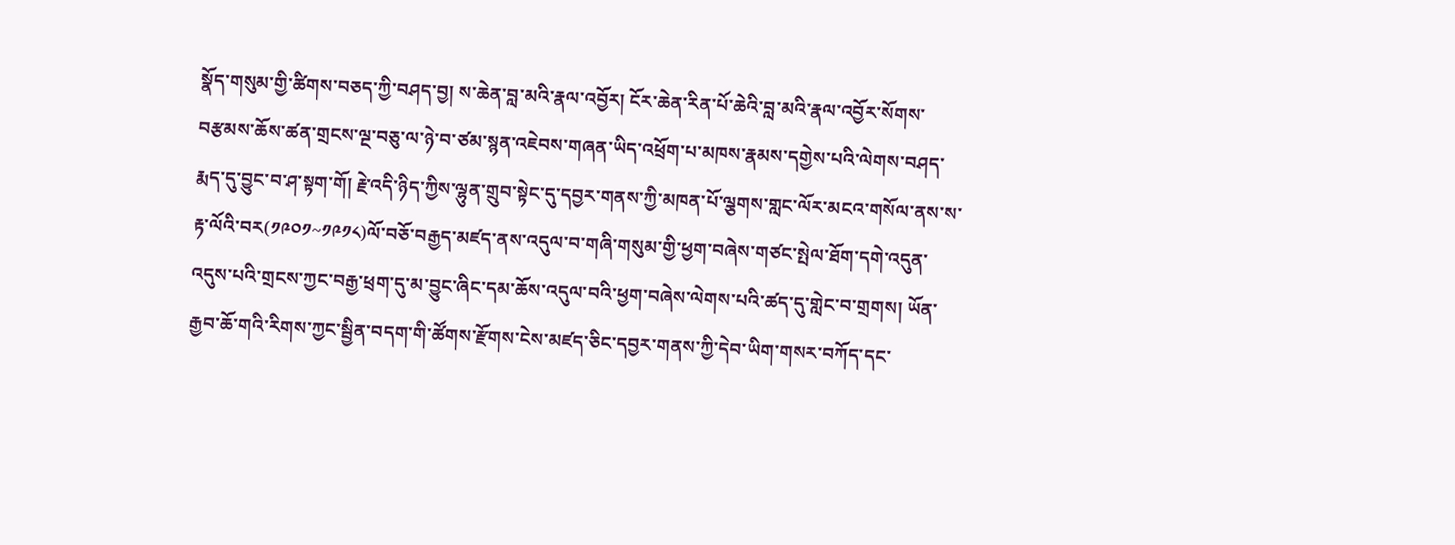སྣོད་གསུམ་གྱི་ཚིགས་བཅད་ཀྱི་བཤད་བྱ། ས་ཆེན་བླ་མའི་རྣལ་འབྱོར། ངོར་ཆེན་རིན་པོ་ཆེའི་བླ་མའི་རྣལ་འབྱོར་སོགས་བརྩམས་ཆོས་ཚན་གྲངས་ལྔ་བཅུ་ལ་ཉེ་བ་ཙམ་སྙན་འཇེབས་གཞན་ཡིད་འཕྲོག་པ་མཁས་རྣམས་དགྱེས་པའི་ལེགས་བཤད་རྨད་དུ་བྱུང་བ་ཤ་སྟག་གོ། རྗེ་འདི་ཉིད་ཀྱིས་ལྷུན་གྲུབ་སྟེང་དུ་དབྱར་གནས་ཀྱི་མཁན་པོ་ལྕགས་གླང་ལོར་མངའ་གསོལ་ནས་ས་རྟ་ལོའི་བར(༡༩༠༡~༡༩༡༨)ལོ་བཅོ་བརྒྱད་མཛད་ནས་འདུལ་བ་གཞི་གསུམ་གྱི་ཕྱག་བཞེས་གཙང་སྤེལ་ཐོག་དགེ་འདུན་འདུས་པའི་གྲངས་ཀྱང་བརྒྱ་ཕྲག་དུ་མ་བྱུང་ཞིང་དམ་ཆོས་འདུལ་བའི་ཕྱག་བཞེས་ལེགས་པའི་ཚད་དུ་གླེང་བ་གྲགས། ཡོན་རྒྱབ་ཆོ་གའི་རིགས་ཀྱང་སྦྱིན་བདག་གི་ཚོགས་རྫོགས་ངེས་མཛད་ཅིང་དབྱར་གནས་ཀྱི་དེབ་ཡིག་གསར་བཀོད་དང་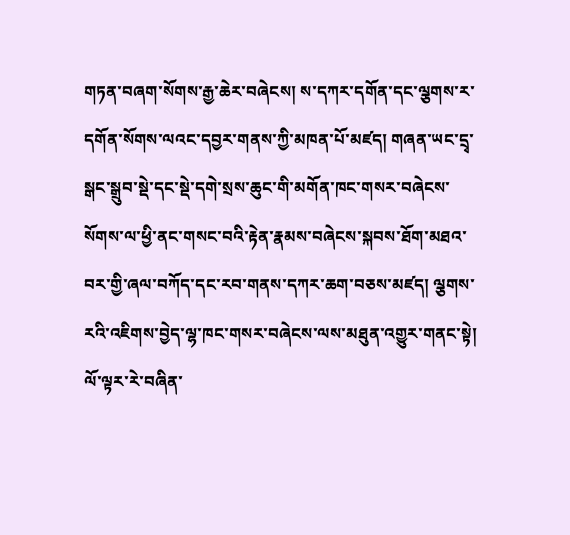གཏན་བཞག་སོགས་རྒྱ་ཆེར་བཞེངས། ས་དཀར་དགོན་དང་ལྕགས་ར་དགོན་སོགས་ལའང་དབྱར་གནས་ཀྱི་མཁན་པོ་མཛད། གཞན་ཡང་དྲྭ་སྒང་སྒྲུབ་སྡེ་དང་སྡེ་དགེ་སྲས་ཆུང་གི་མགོན་ཁང་གསར་བཞེངས་སོགས་ལ་ཕྱི་ནང་གསང་བའི་རྟེན་རྣམས་བཞེངས་སྐབས་ཐོག་མཐའ་བར་གྱི་ཞལ་བཀོད་དང་རབ་གནས་དཀར་ཆག་བཅས་མཛད། ལྕགས་རའི་འཇིགས་བྱེད་ལྷ་ཁང་གསར་བཞེངས་ལས་མཐུན་འགྱུར་གནང་སྟེ། ལོ་ལྟར་རེ་བཞིན་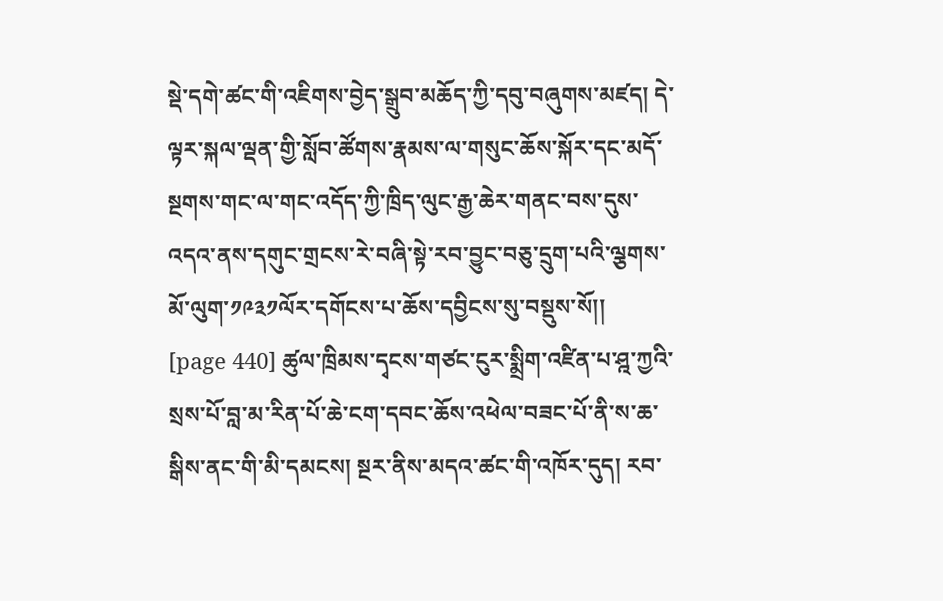སྡེ་དགེ་ཚང་གི་འཇིགས་བྱེད་སྒྲུབ་མཆོད་ཀྱི་དབུ་བཞུགས་མཛད། དེ་ལྟར་སྐལ་ལྡན་གྱི་སློབ་ཚོགས་རྣམས་ལ་གསུང་ཆོས་སྐོར་དང་མདོ་སྔགས་གང་ལ་གང་འདོད་ཀྱི་ཁྲིད་ལུང་རྒྱ་ཆེར་གནང་བས་དུས་འདའ་ནས་དགུང་གྲངས་རེ་བཞི་སྟེ་རབ་བྱུང་བཅུ་དྲུག་པའི་ལྕགས་མོ་ལུག་༡༩༣༡ལོར་དགོངས་པ་ཆོས་དབྱིངས་སུ་བསྡུས་སོ།།
[page 440] ཚུལ་ཁྲིམས་དྭངས་གཙང་ངུར་སྨྲིག་འཛིན་པ་ཤྰ་ཀྱའི་སྲས་པོ་བླ་མ་རིན་པོ་ཆེ་ངག་དབང་ཆོས་འཕེལ་བཟང་པོ་ནི་ས་ཆ་སྒིས་ནང་གི་མི་དམངས། སྔར་ནིས་མདའ་ཚང་གི་འཁོར་དུད། རབ་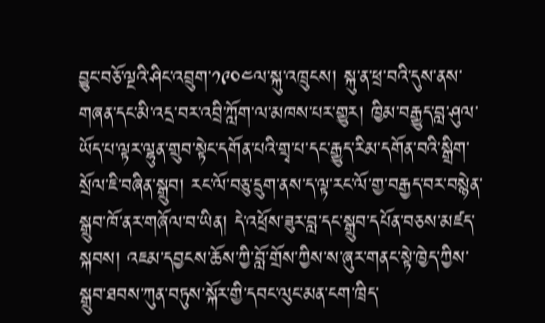བྱུང་བཅོ་ལྔའི་ཤིང་འབྲུག་༡༩༠༤ལ་སྐུ་འཁྲུངས། སྐུ་ན་ཕྲ་བའི་དུས་ནས་གཞན་དང་མི་འདྲ་བར་འབྲི་ཀློག་ལ་མཁས་པར་གྱུར། ཁྱིམ་བརྒྱུད་བླ་ཤུལ་ཡོད་པ་ལྟར་ལྷུན་གྲུབ་སྟེང་དགོན་པའི་གྲྭ་པ་དང་རྒྱུད་རིམ་དགོན་བའི་སྒྲིག་སྲོལ་ཇི་བཞིན་སྒྲུབ། རང་ལོ་བཅུ་དྲུག་ནས་ད་ལྟ་རང་ལོ་གྱ་བརྒྱད་བར་བསྙེན་སྒྲུབ་ཁོ་ནར་གཞོལ་བ་ཡིན། དེ་འཕྲོས་ཟུར་བླ་དང་སྒྲུབ་དཔོན་བཅས་མཛད་སྐབས། འཇམ་དབྱངས་ཆོས་ཀྱི་བློ་གྲོས་ཀྱིས་ས་ཞུར་གནང་སྟེ་ཁྱེད་ཀྱིས་སྒྲུབ་ཐབས་ཀུན་བཏུས་སྐོར་གྱི་དབང་ལུང་མན་ངག་ཁྲིད་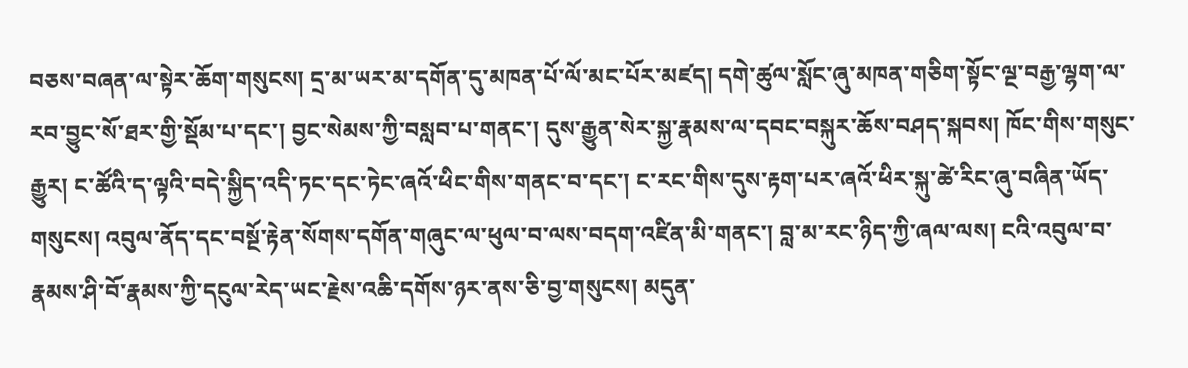བཅས་བཞན་ལ་སྟེར་ཆོག་གསུངས། དྲ་མ་ཡར་མ་དགོན་དུ་མཁན་པོ་ལོ་མང་པོར་མཛད། དགེ་ཚུལ་སློང་ཞུ་མཁན་གཅིག་སྟོང་ལྔ་བརྒྱ་ལྷག་ལ་རབ་བྱུང་སོ་ཐར་གྱི་སྡོམ་པ་དང་། བྱང་སེམས་ཀྱི་བསླབ་པ་གནང་། དུས་རྒྱུན་སེར་སྐྱ་རྣམས་ལ་དབང་བསྐུར་ཆོས་བཤད་སྐབས། ཁོང་གིས་གསུང་རྒྱུར། ང་ཚོའི་ད་ལྟའི་བདེ་སྐྱིད་འདི་ཏང་དང་ཏེང་ཞའོ་ཕིང་གིས་གནང་བ་དང་། ང་རང་གིས་དུས་རྟག་པར་ཞའོ་ཕིར་སྐུ་ཚེ་རིང་ཞུ་བཞིན་ཡོད་གསུངས། འབུལ་ནོད་དང་བསྔོ་རྟེན་སོགས་དགོན་གཞུང་ལ་ཕུལ་བ་ལས་བདག་འཛིན་མི་གནང་། བླ་མ་རང་ཉིད་ཀྱི་ཞལ་ལས། ངའི་འབུལ་བ་རྣམས་ཤི་བོ་རྣམས་ཀྱི་དངུལ་རེད་ཡང་རྗེས་འཆི་དགོས་ཉར་ནས་ཅི་བྱ་གསུངས། མདུན་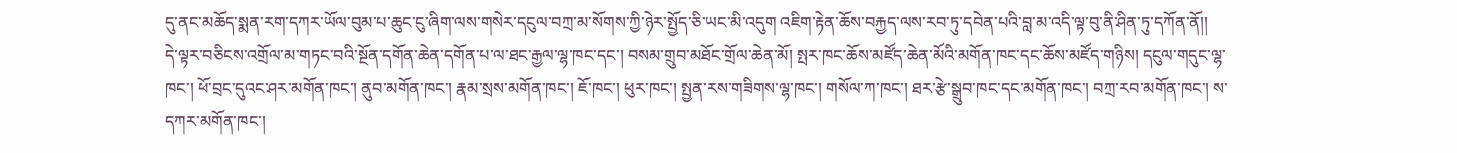དུ་ནང་མཆོད་སྨན་རག་དཀར་ཡོལ་བུམ་པ་ཆུང་ངུ་ཞིག་ལས་གསེར་དངུལ་བཀྲ་མ་སོགས་ཀྱི་ཉེར་སྤྱོད་ཅི་ཡང་མི་འདུག འཇིག་རྟེན་ཆོས་བརྐྱད་ལས་རབ་ཏུ་དབེན་པའི་བླ་མ་འདི་ལྟ་བུ་ནི་ཤིན་ཏུ་དཀོན་ནོ།།
དེ་ལྟར་བཅིངས་འགྲོལ་མ་གཏང་བའི་སྔོན་དགོན་ཆེན་དགོན་པ་ལ་ཐང་རྒྱལ་ལྷ་ཁང་དང་། བསམ་གྲུབ་མཐོང་གྲོལ་ཆེན་མོ། སྤར་ཁང་ཆོས་མཛོད་ཆེན་མོའི་མགོན་ཁང་དང་ཆོས་མཛོད་གཉིས། དངུལ་གདུང་ལྷ་ཁང་། ཕོ་བྲང་དུའང་ཤར་མགོན་ཁང་། ནུབ་མགོན་ཁང་། རྣམ་སྲས་མགོན་ཁང་། ཇོ་ཁང་། ཕུར་ཁང་། སྤྱན་རས་གཟིགས་ལྷ་ཁང་། གསོལ་ཀ་ཁང་། ཐར་རྩེ་སྒྲུབ་ཁང་དང་མགོན་ཁང་། བཀྲ་རབ་མགོན་ཁང་། ས་དཀར་མགོན་ཁང་།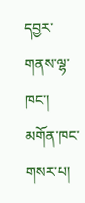དབྱར་གནས་ལྷ་ཁང་། མགོན་ཁང་གསར་པ།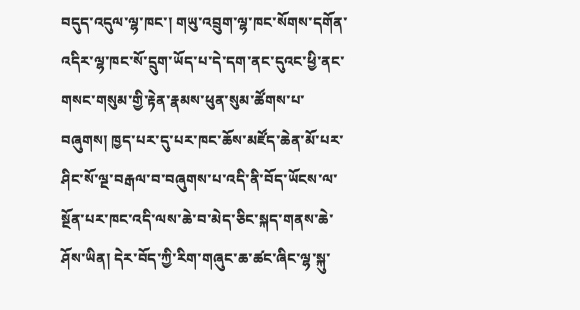བདུད་འདུལ་ལྷ་ཁང་། གཡུ་འབྲུག་ལྷ་ཁང་སོགས་དགོན་འདིར་ལྷ་ཁང་སོ་དྲུག་ཡོད་པ་དེ་དག་ནང་དུའང་ཕྱི་ནང་གསང་གསུམ་གྱི་རྟེན་རྣམས་ཕུན་སུམ་ཚོགས་པ་བཞུགས། ཁྱད་པར་དུ་པར་ཁང་ཆོས་མཛོད་ཆེན་མོ་པར་ཤིང་སོ་ལྔ་བརྒལ་བ་བཞུགས་པ་འདི་ནི་བོད་ཡོངས་ལ་སྔོན་པར་ཁང་འདི་ལས་ཆེ་བ་མེད་ཅིང་སྐད་གནས་ཆེ་ཤོས་ཡིན། དེར་བོད་ཀྱི་རིག་གཞུང་ཆ་ཚང་ཞིང་ལྷ་སྐུ་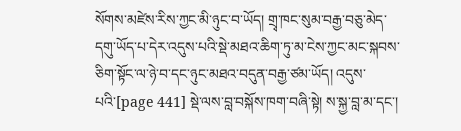སོགས་མཛེས་རིས་ཀྱང་མི་ཉུང་བ་ཡོད། གྲྭ་ཁང་སུམ་བརྒྱ་བཅུ་མེད་དགུ་ཡོད་པ་དེར་འདུས་པའི་སྡེ་མཐའ་ཆིག་ཏུ་མ་ངེས་ཀྱང་མང་སྐབས་ཅིག་སྟོང་ལ་ཉེ་བ་དང་ཉུང་མཐའ་བདུན་བརྒྱ་ཙམ་ཡོད། འདུས་པའི་[page 441] སྡེ་ལས་བླ་བསྐོས་ཁག་བཞི་སྟེ། ས་སྐྱ་བླ་མ་དང་།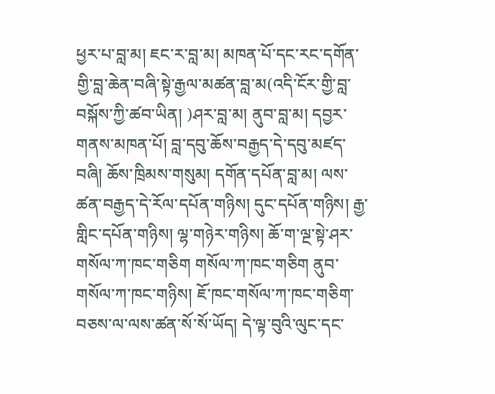ཕྱར་པ་བླ་མ། ཇང་ར་བླ་མ། མཁན་པོ་དང་རང་དགོན་གྱི་བླ་ཆེན་བཞི་སྟེ་རྒྱལ་མཚན་བླ་མ(འདི་ངོར་གྱི་བླ་བསྐོས་ཀྱི་ཚབ་ཡིན། )ཤར་བླ་མ། ནུབ་བླ་མ། དབྱར་གནས་མཁན་པོ། བླ་དབུ་ཆོས་བརྒྱད་དེ་དབུ་མཛད་བཞི། ཆོས་ཁྲིམས་གསུམ། དགོན་དཔོན་བླ་མ། ལས་ཚན་བརྒྱད་དེ་རོལ་དཔོན་གཉིས། དུང་དཔོན་གཉིས། རྒྱ་གླིང་དཔོན་གཉིས། ལྷ་གཉེར་གཉིས། ཆོ་ག་ལྔ་སྟེ་ཤར་གསོལ་ཀ་ཁང་གཅིག གསོལ་ཀ་ཁང་གཅིག ནུབ་གསོལ་ཀ་ཁང་གཉིས། ཇོ་ཁང་གསོལ་ཀ་ཁང་གཅིག་བཅས་ལ་ལས་ཚན་སོ་སོ་ཡོད། དེ་ལྟ་བུའི་ལུང་དང་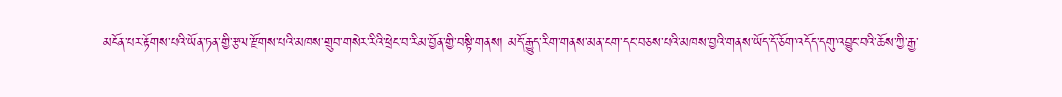མངོན་པར་རྟོགས་པའི་ཡོན་ཏན་གྱི་རྩལ་རྫོགས་པའི་མཁས་གྲུབ་གསེར་རིའི་ཕྲེང་བ་རིམ་བྱོན་གྱི་བསྟི་གནས། མདོ་རྒྱུད་རིག་གནས་མན་ངག་དང་བཅས་པའི་མཁས་བྱའི་གནས་ཡོད་དོ་ཅོག་འདོད་དགུ་འབྱུང་བའི་ཆོས་ཀྱི་རྒྱ་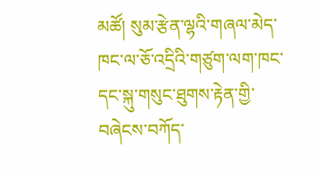མཚོ། སུམ་རྩེན་ལྷའི་གཞལ་མེད་ཁང་ལ་ཅོ་འདྲིའི་གཙུག་ལག་ཁང་དང་སྐུ་གསུང་ཐུགས་རྟེན་གྱི་བཞེངས་བཀོད་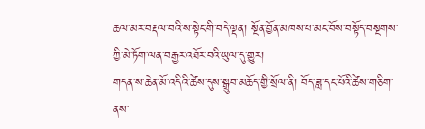ཆལ་མར་བརྡལ་བའི་ས་སྟེང་གི་བདེ་ལྡན། སྔོན་བྱོན་མཁས་པ་མང་བོས་བསྟོད་བསྔགས་ཀྱི་མེ་ཏོག་ལན་བརྒྱར་འཐོར་བའི་ཡུལ་དུ་གྱུར།
གདན་ས་ཆེན་མོ་འདིའི་ཚེས་དུས་སྒྲུབ་མཆོད་གྱི་སྲོལ་ནི། བོད་ཟླ་དང་པོའི་ཚེས་གཅིག་ནས་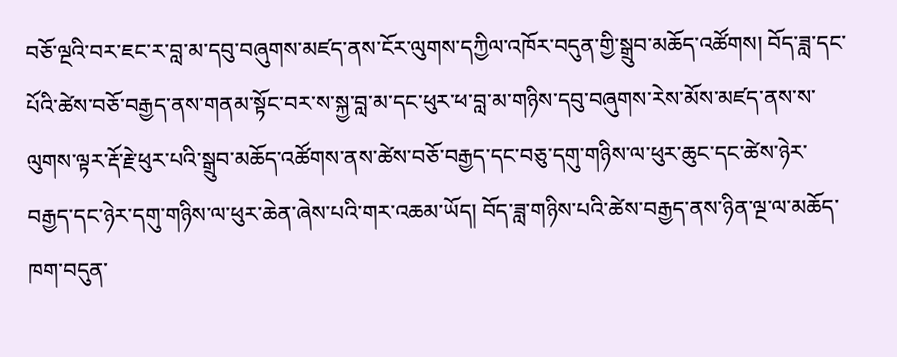བཅོ་ལྔའི་བར་ཇང་ར་བླ་མ་དབུ་བཞུགས་མཛད་ནས་ངོར་ལུགས་དཀྱིལ་འཁོར་བདུན་གྱི་སྒྲུབ་མཆོད་འཚོགས། བོད་ཟླ་དང་པོའི་ཚེས་བཅོ་བརྒྱད་ནས་གནམ་སྟོང་བར་ས་སྐྱ་བླ་མ་དང་ཕུར་ཕ་བླ་མ་གཉིས་དབུ་བཞུགས་རེས་མོས་མཛད་ནས་ས་ལུགས་ལྟར་རྡོ་རྗེ་ཕུར་པའི་སྒྲུབ་མཆོད་འཚོགས་ནས་ཚེས་བཅོ་བརྒྱད་དང་བཅུ་དགུ་གཉིས་ལ་ཕུར་ཆུང་དང་ཚེས་ཉེར་བརྒྱད་དང་ཉེར་དགུ་གཉིས་ལ་ཕུར་ཆེན་ཞེས་པའི་གར་འཆམ་ཡོད། བོད་ཟླ་གཉིས་པའི་ཚེས་བརྒྱད་ནས་ཉིན་ལྔ་ལ་མཆོད་ཁག་བདུན་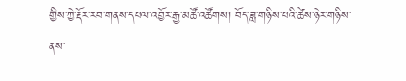གྱིས་ཀྱེ་རྡོར་རབ་གནས་དཔལ་འབྱོར་རྒྱ་མཚོ་འཚོགས། བོད་ཟླ་གཉིས་པའི་ཚེས་ཉེར་གཉིས་ནས་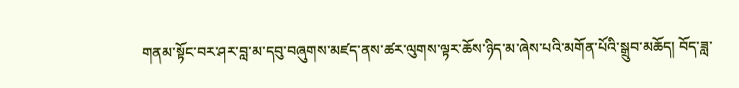གནམ་སྟོང་བར་ཤར་བླ་མ་དབུ་བཞུགས་མཛད་ནས་ཚར་ལུགས་ལྟར་ཆོས་ཉིད་མ་ཞེས་པའི་མགོན་པོའི་སྒྲུབ་མཆོད། བོད་ཟླ་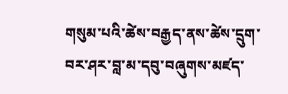གསུམ་པའི་ཚེས་བརྒྱད་ནས་ཚེས་དྲུག་བར་ཤར་བླ་མ་དབུ་བཞུགས་མཛད་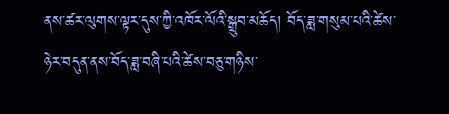ནས་ཚར་ལུགས་ལྟར་དུས་ཀྱི་འཁོར་ལོའི་སྒྲུབ་མཆོད། བོད་ཟླ་གསུམ་པའི་ཚེས་ཉེར་བདུན་ནས་བོད་ཟླ་བཞི་པའི་ཚེས་བཅུ་གཉིས་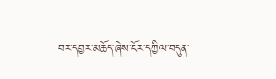བར་དབྱར་མཆོད་ཞེས་ངོར་དཀྱིལ་བདུན་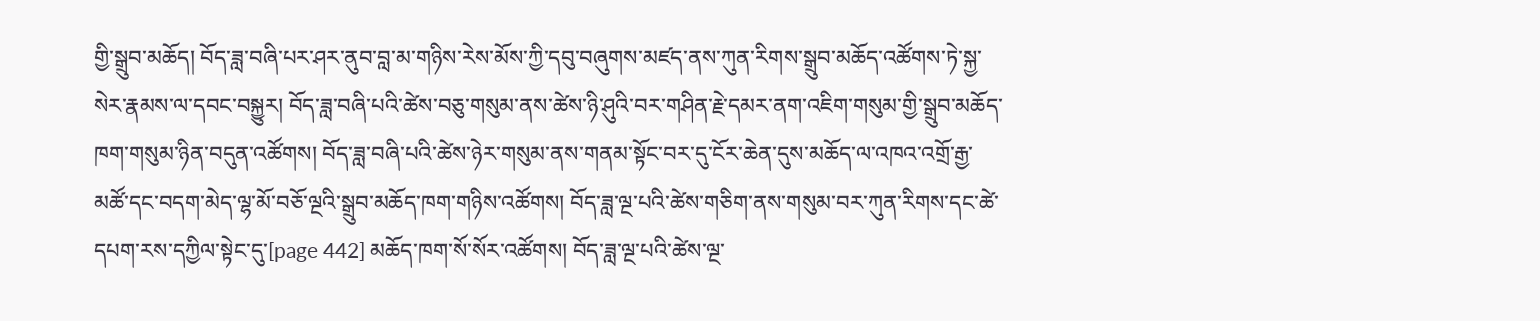གྱི་སྒྲུབ་མཆོད། བོད་ཟླ་བཞི་པར་ཤར་ནུབ་བླ་མ་གཉིས་རེས་མོས་ཀྱི་དབུ་བཞུགས་མཛད་ནས་ཀུན་རིགས་སྒྲུབ་མཆོད་འཚོགས་ཏེ་སྐྱ་སེར་རྣམས་ལ་དབང་བསྐྱུར། བོད་ཟླ་བཞི་པའི་ཚེས་བཅུ་གསུམ་ནས་ཚེས་ཉི་ཤུའི་བར་གཤིན་རྗེ་དམར་ནག་འཇིག་གསུམ་གྱི་སྒྲུབ་མཆོད་ཁག་གསུམ་ཉིན་བདུན་འཚོགས། བོད་ཟླ་བཞི་པའི་ཚེས་ཉེར་གསུམ་ནས་གནམ་སྟོང་བར་དུ་ངོར་ཆེན་དུས་མཆོད་ལ་འཁའ་འགྲོ་རྒྱ་མཚོ་དང་བདག་མེད་ལྷ་མོ་བཅོ་ལྔའི་སྒྲུབ་མཆོད་ཁག་གཉིས་འཚོགས། བོད་ཟླ་ལྔ་པའི་ཚེས་གཅིག་ནས་གསུམ་བར་ཀུན་རིགས་དང་ཚེ་དཔག་རས་དཀྱིལ་སྟེང་དུ་[page 442] མཆོད་ཁག་སོ་སོར་འཚོགས། བོད་ཟླ་ལྔ་པའི་ཚེས་ལྔ་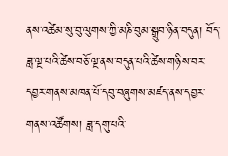ནས་འཚེམ་སུ་བུ་ལུགས་ཀྱི་མཎི་བུམ་སྒྲུབ་ཉིན་བདུན། བོད་ཟླ་ལྔ་པའི་ཚེས་བཅོ་ལྔ་ནས་བདུན་པའི་ཚེས་གཉིས་བར་དབྱར་གནས་མཁན་པོ་དབུ་བཞུགས་མཛད་ནས་དབྱར་གནས་འཚོགས། ཟླ་དགུ་པའི་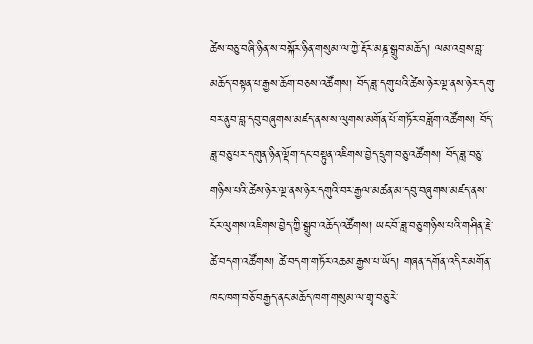ཚེས་བཅུ་བཞི་ཉིན་ས་བསྐོར་ཉིན་གསུམ་ལ་ཀྱེ་རྡོར་མཎྜ་སྒྲུབ་མཆོད། ལམ་འབྲས་བླ་མཆོད་བསྟན་པ་རྒྱས་ཆོག་བཅས་འཚོགས། བོད་ཟླ་དགུ་པའི་ཚེས་ཉེར་ལྔ་ནས་ཉེར་དགུ་བར་ནུབ་བླ་དབུ་བཞུགས་མཛད་ནས་ས་ལུགས་མགོན་པོ་གཏོར་བཟློག་འཚོགས། བོད་ཟླ་བཅུ་པར་དགུན་ཉིན་ལྡོག་དང་བསྟུན་འཇིགས་བྱེད་དྲུག་བཅུ་འཚོགས། བོད་ཟླ་བཅུ་གཉིས་པའི་ཚེས་ཉེར་ལྔ་ནས་ཉེར་དགུའི་བར་རྒྱལ་མཚན་མ་དབུ་བཞུགས་མཛད་ནས་ངོར་ལུགས་འཇིགས་བྱེད་ཀྱི་སྒྲུབ་འཆོད་འཚོགས། ཡང་བོ་ཟླ་བཅུ་གཉིས་པའི་གཤིན་རྗེ་ཚེ་བདག་འཚོགས། ཚེ་བདག་གཏོར་འཆམ་རྒྱས་པ་ཡོད། གཞན་དགོན་འདིར་མགོན་ཁང་ཁག་བཅོ་བརྒྱད་ནང་མཆོད་ཁག་གསུམ་ལ་གྲྭ་བཅུ་རེ་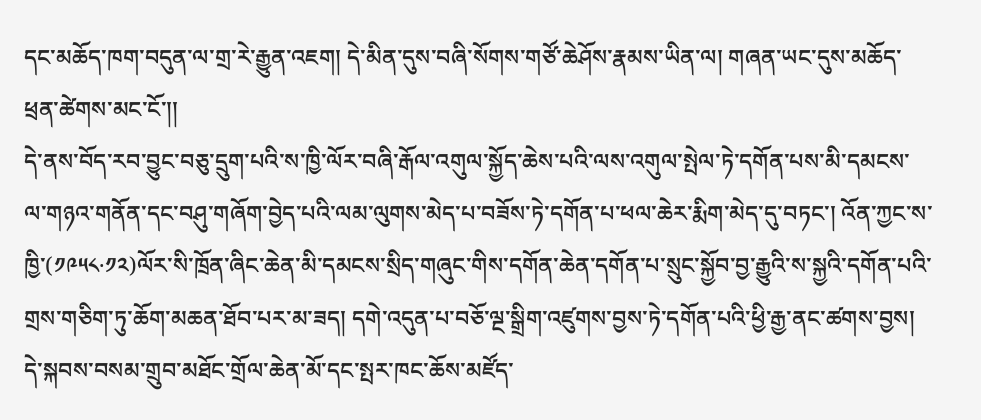དང་མཆོད་ཁག་བདུན་ལ་གྲ་རེ་རྒྱུན་འཇག། དེ་མིན་དུས་བཞི་སོགས་གཙོ་ཆེཤོས་རྣམས་ཡིན་ལ། གཞན་ཡང་དུས་མཆོད་ཕྲན་ཚེགས་མང་ངོ་།།
དེ་ནས་བོད་རབ་བྱུང་བཅུ་དྲུག་པའི་ས་ཁྱི་ལོར་བཞི་རྒོལ་འགུལ་སྐྱོད་ཆེས་པའི་ལས་འགུལ་སྤེལ་ཏེ་དགོན་པས་མི་དམངས་ལ་གཉའ་གནོན་དང་བཤུ་གཞོག་བྱེད་པའི་ལམ་ལུགས་མེད་པ་བཟོས་ཏེ་དགོན་པ་ཕལ་ཆེར་རྨིག་མེད་དུ་བཏང་། འོན་ཀྱང་ས་ཁྱི་(༡༩༥༨·༡༢)ལོར་སི་ཁྲོན་ཞིང་ཆེན་མི་དམངས་སྲིད་གཞུང་གིས་དགོན་ཆེན་དགོན་པ་སྲུང་སྐྱོབ་བྱ་རྒྱུའི་ས་སྐྱའི་དགོན་པའི་གྲས་གཅིག་ཏུ་ཆོག་མཆན་ཐོབ་པར་མ་ཟད། དགེ་འདུན་པ་བཅོ་ལྔ་སྒྲིག་འཛུགས་བྱས་ཏེ་དགོན་པའི་ཕྱི་རྒྱ་ནང་ཚགས་བྱས། དེ་སྐབས་བསམ་གྲུབ་མཐོང་གྲོལ་ཆེན་མོ་དང་སྤར་ཁང་ཆོས་མཛོད་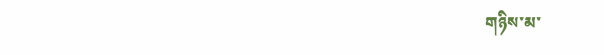གཉིས་མ་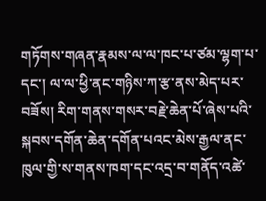གཏོགས་གཞན་རྣམས་ལ་ལ་ཁང་པ་ཙམ་ལྷག་པ་དང་། ལ་ལ་ཕྱི་ནང་གཉིས་ཀ་རྩ་ནས་མེད་པར་བཟོས། རིག་གནས་གསར་བརྗེ་ཆེན་པོ་ཞེས་པའི་སྐབས་དགོན་ཆེན་དགོན་པའང་མེས་རྒྱལ་ནང་ཁུལ་གྱི་ས་གནས་ཁག་དང་འདྲ་བ་གནོད་འཚེ་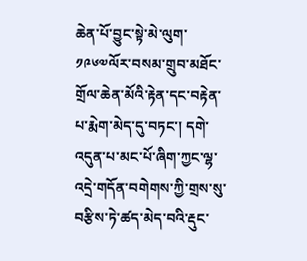ཆེན་པོ་བྱུང་སྟེ་མེ་ལུག་༡༩༦༧ལོར་བསམ་གྲུབ་མཐོང་གྲོལ་ཆེན་མོའི་རྟེན་དང་བརྟེན་པ་རྨེག་མེད་དུ་བཏང་། དགེ་འདུན་པ་མང་པོ་ཞིག་ཀྱང་ལྷ་འདྲེ་གདོན་བགེགས་ཀྱི་གྲས་སུ་བརྩིས་ཏེ་ཚད་མེད་བའི་རྡུང་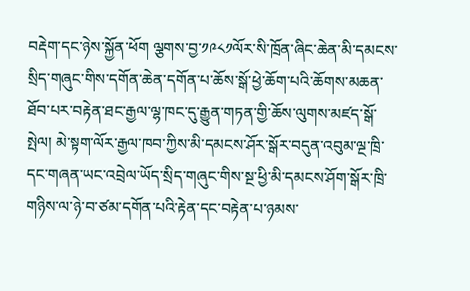བརྡེག་དང་ཉེས་སྐྱོན་ཕོག ལྕགས་བྱ་༡༩༨༡ལོར་སི་ཁྲོན་ཞིང་ཆེན་མི་དམངས་སྲིད་གཞུང་གིས་དགོན་ཆེན་དགོན་པ་ཆོས་སྒོ་ཕྱེ་ཆོག་པའི་ཆོགས་མཆན་ཐོབ་པར་བརྟེན་ཐང་རྒྱལ་ལྷ་ཁང་དུ་རྒྱུན་གཏན་གྱི་ཆོས་ལུགས་མཛད་སྒོ་སྤེལ། མེ་སྟག་ལོར་རྒྱལ་ཁབ་ཀྱིས་མི་དམངས་ཤོར་སྒོར་བདུན་འབུམ་ལྔ་ཁྲི་དང་གཞན་ཡང་འབྲེལ་ཡོད་སྲིད་གཞུང་གིས་སྔ་ཕྱི་མི་དམངས་ཤོག་སྒོར་ཁྲི་གཉིས་ལ་ཉེ་བ་ཙམ་དགོན་པའི་རྟེན་དང་བརྟེན་པ་ཉམས་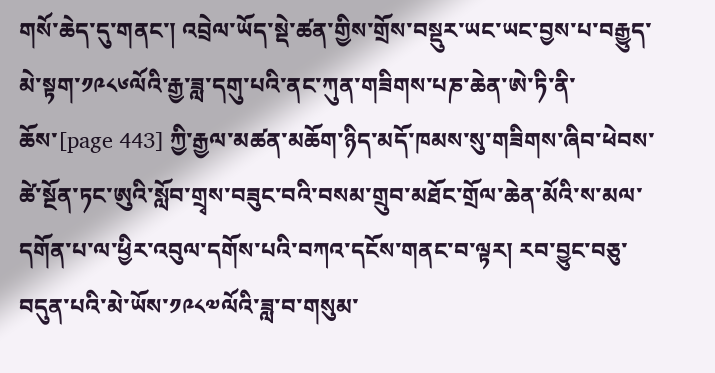གསོ་ཆེད་དུ་གནང་། འབྲེལ་ཡོད་སྡེ་ཚན་གྱིས་གྲོས་བསྡུར་ཡང་ཡང་བྱས་པ་བརྒྱུད་མེ་སྟག་༡༩༨༦ལོའི་རྒྱ་ཟླ་དགུ་པའི་ནང་ཀུན་གཟིགས་པཎ་ཆེན་ཨེ་ཏི་ནི་ཆོས་[page 443] ཀྱི་རྒྱལ་མཚན་མཆོག་ཉིད་མདོ་ཁམས་སུ་གཟིགས་ཞིབ་ཕེབས་ཚེ་སྔོན་ཏང་ཨུའི་སློབ་གྲྭས་བཟུང་བའི་བསམ་གྲུབ་མཐོང་གྲོལ་ཆེན་མོའི་ས་མལ་དགོན་པ་ལ་ཕྱིར་འབུལ་དགོས་པའི་བཀའ་དངོས་གནང་བ་ལྟར། རབ་བྱུང་བཅུ་བདུན་པའི་མེ་ཡོས་༡༩༨༧ལོའི་ཟླ་བ་གསུམ་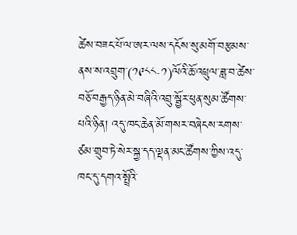ཚེས་བཟང་པོ་ལ་ཨར་ལས་དངོས་སུ་མགོ་བརྩམས་ནས་ས་འབྲུག་(༡༩༨༨·༡)ལོའི་ཆོ་འཕྲུལ་ཟླ་བ་ཚེས་བཅོ་བརྒྱད་ཉིན་མེ་བཞིའི་འབྲུ་སྦྱོར་ཕུན་སུམ་ཚོགས་པའི་ཉིན། འདུ་ཁང་ཆེན་མོ་གསར་བཞེངས་རགས་ཙམ་གྲུབ་ཏེ་སེར་སྐྱ་དད་ལྡན་མང་ཚོགས་ཀྱིས་འདུ་ཁང་དུ་དགའ་སྤྲོའི་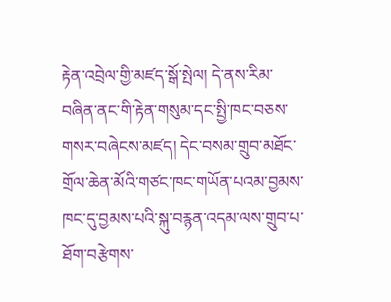རྟེན་འབྲེལ་གྱི་མཛད་སྒོ་སྤེལ། དེ་ནས་རིམ་བཞིན་ནང་གི་རྟེན་གསུམ་དང་སྤྱི་ཁང་བཅས་གསར་བཞེངས་མཛད། དེང་བསམ་གྲུབ་མཐོང་གྲོལ་ཆེན་མོའི་གཙང་ཁང་གཡོན་པའམ་བྱམས་ཁང་དུ་བྱམས་པའི་སྐུ་བརྙན་འདམ་ལས་གྲུབ་པ་ཐོག་བརྩེགས་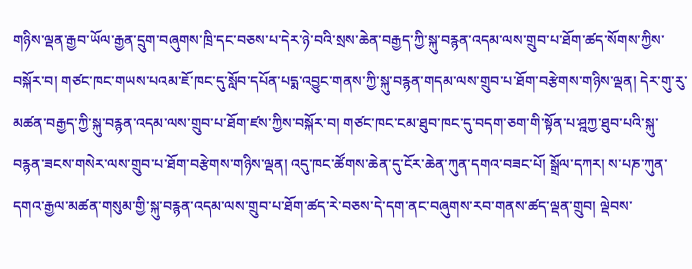གཉིས་ལྡན་རྒྱབ་ཡོལ་རྒྱན་དྲུག་བཞུགས་ཁྲི་དང་བཅས་པ་དེར་ཉེ་བའི་སྲས་ཆེན་བརྒྱད་ཀྱི་སྐུ་བརྙན་འདམ་ལས་གྲུབ་པ་ཐོག་ཚད་སོགས་ཀྱིས་བསྐོར་བ། གཙང་ཁང་གཡས་པའམ་ཇོ་ཁང་དུ་སློབ་དཔོན་པདྨ་འབྱུང་གནས་ཀྱི་སྐུ་བརྙན་གདམ་ལས་གྲུབ་པ་ཐོག་བརྩེགས་གཉིས་ལྡན། དེར་གུ་རུ་མཚན་བརྒྱད་ཀྱི་སྐུ་བརྙན་འདམ་ལས་གྲུབ་པ་ཐོག་ཛས་ཀྱིས་བསྐོར་བ། གཙང་ཁང་ངམ་ཐུབ་ཁང་དུ་བདག་ཅག་གི་སྟོན་པ་ཤྰཀྱ་ཐུབ་པའི་སྐུ་བརྙན་ཟངས་གསེར་ལས་གྲུབ་པ་ཐོག་བརྩེགས་གཉིས་ལྡན། འདུ་ཁང་ཚོགས་ཆེན་དུ་ངོར་ཆེན་ཀུན་དགའ་བཟང་པོ། སྒྲོལ་དཀར། ས་པཎ་ཀུན་དགའ་རྒྱལ་མཚན་གསུམ་གྱི་སྐུ་བརྙན་འདམ་ལས་གྲུབ་པ་ཐོག་ཚད་རེ་བཅས་དེ་དག་ནང་བཞུགས་རབ་གནས་ཚད་ལྡན་གྲུབ། ལྡེབས་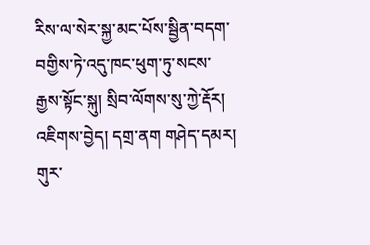རིས་ལ་སེར་སྐྱ་མང་པོས་སྦྱིན་བདག་བགྱིས་ཏེ་འདུ་ཁང་ཕུག་ཏུ་སངས་རྒྱས་སྟོང་སྐུ། སྲིབ་ལོགས་སུ་ཀྱེ་རྡོར། འཇིགས་བྱེད། དགྲ་ནག གཤེད་དམར། གུར་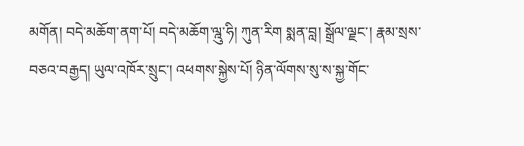མགོན། བདེ་མཆོག་ནག་པོ། བདེ་མཆོག་ལྰུ་ཧི། ཀུན་རིག སྨན་བླ། སྒྲོལ་ལྗང་། རྣམ་སྲས་བཅའ་བརྒྱད། ཡུལ་འཁོར་སྲུང་། འཕགས་སྐྱེས་པོ། ཉིན་ལོགས་སུ་ས་སྐྱ་གོང་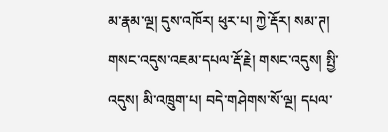མ་རྣམ་ལྔ། དུས་འཁོར། ཕུར་པ། ཀྱེ་རྡོར། སམ་ཊ། གསང་འདུས་འཇམ་དཔལ་རྡོ་རྗེ། གསང་འདུས། སྤྱི་འདུས། མི་འཁྲུག་པ། བདེ་གཤེགས་སོ་ལྔ། དཔལ་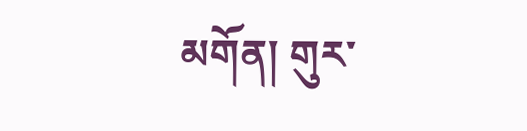མགོན། གུར་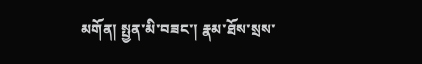མགོན། སྤྱན་མི་བཟང་། རྣམ་ཐོས་སྲས་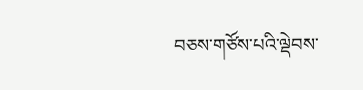བཅས་གཙོས་པའི་ལྡེབས་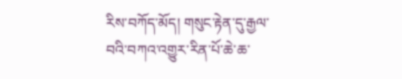རིས་བཀོད་མོད། གསུང་རྟེན་དུ་རྒྱལ་བའི་བཀའ་འགྱུར་རིན་པོ་ཆེ་ཆ་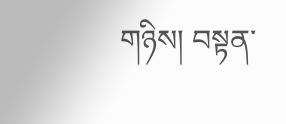གཉིས། བསྟན་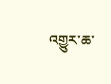འགྱུར་ཆ་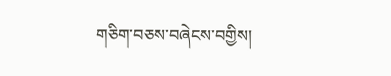གཅིག་བཅས་བཞེངས་བགྱིས།